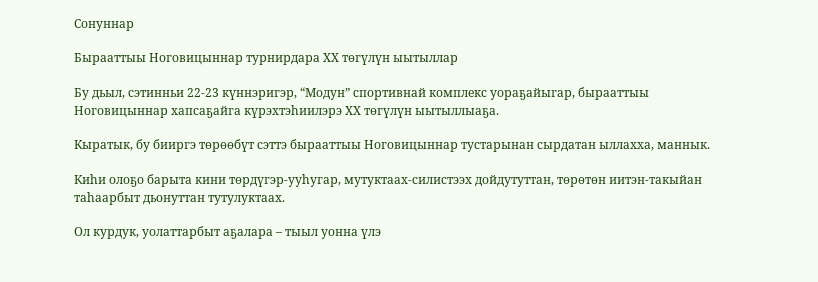Сонуннар

Бырааттыы Ноговицыннар турнирдара ХХ төгүлүн ыытыллар

Бу дьыл, сэтинньи 22-23 күннэригэр, “Модун” спортивнай комплекс уораҕайыгар, бырааттыы Ноговицыннар хапсаҕайга күрэхтэһиилэрэ ХХ төгүлүн ыытыллыаҕа.

Кыратык, бу бииргэ төрөөбүт сэттэ бырааттыы Ноговицыннар тустарынан сырдатан ыллахха, маннык.

Киһи олоҕо барыта кини төрдүгэр-ууһугар, мутуктаах-силистээх дойдутуттан, төрөтөн иитэн-такыйан таһаарбыт дьонуттан тутулуктаах.

Ол курдук, уолаттарбыт аҕалара – тыыл уонна үлэ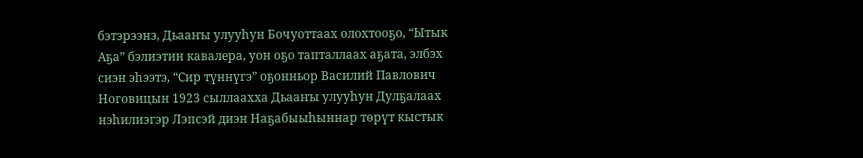бэтэрээнэ, Дьааҥы улууһун Бочуоттаах олохтооҕо, “Ытык Аҕа” бэлиэтин кавалера, уон оҕо тапталлаах аҕата, элбэх сиэн эһээтэ, “Сир түннүгэ” оҕонньор Василий Павлович Ноговицын 1923 сыллаахха Дьааҥы улууһун Дулҕалаах нэһилиэгэр Лэпсэй диэн Наҕабыыһыннар төрүт кыстык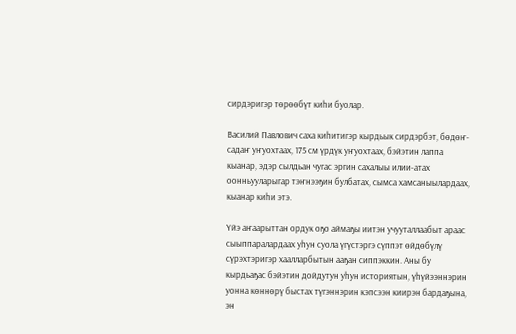сирдэригэр төрөөбүт киһи буолар.

Василий Павлович саха киһитигэр кырдьык сирдэрбэт, бөдөҥ-садаҥ уҥуохтаах, 175 см үрдүк уҥуохтаах, бэйэтин лаппа кыанар, эдэр сылдьан чугас эргин сахалыы илии-атах оонньууларыгар тэҥнээҕин булбатах, сымса хамсаныылардаах, кыанар киһи этэ.

Үйэ аҥаарыттан ордук оҕо аймаҕы иитэн учууталлаабыт араас сыыппаралардаах уһун суола үгүстэргэ сүппэт өйдөбүлү сүрэхтэригэр хаалларбытын ааҕан сиппэккин. Аны бу кырдьаҕас бэйэтин дойдутун уһун историятын, үһүйээннэрин уонна көннөрү быстах түгэннэрин кэпсээн киирэн бардаҕына, эн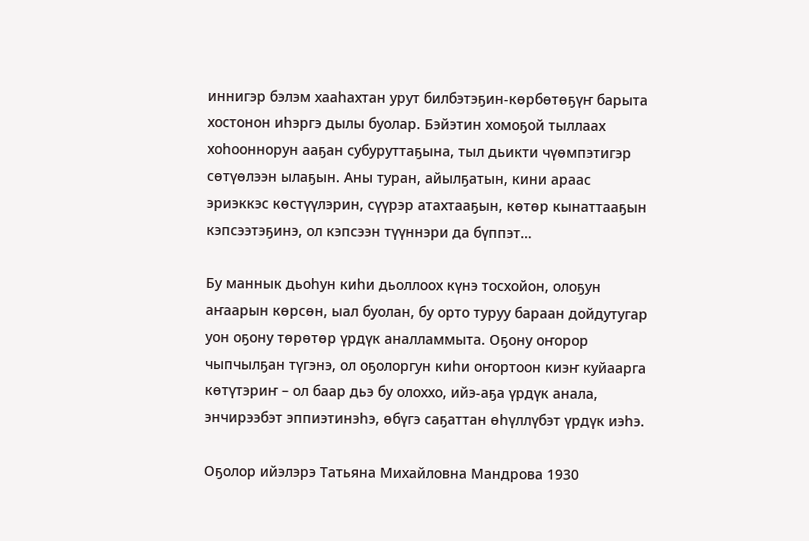иннигэр бэлэм хааһахтан урут билбэтэҕин-көрбөтөҕүҥ барыта хостонон иһэргэ дылы буолар. Бэйэтин хомоҕой тыллаах хоһооннорун ааҕан субуруттаҕына, тыл дьикти чүөмпэтигэр сөтүөлээн ылаҕын. Аны туран, айылҕатын, кини араас эриэккэс көстүүлэрин, сүүрэр атахтааҕын, көтөр кынаттааҕын кэпсээтэҕинэ, ол кэпсээн түүннэри да бүппэт…

Бу маннык дьоһун киһи дьоллоох күнэ тосхойон, олоҕун аҥаарын көрсөн, ыал буолан, бу орто туруу бараан дойдутугар уон оҕону төрөтөр үрдүк аналламмыта. Оҕону оҥорор чыпчылҕан түгэнэ, ол оҕолоргун киһи оҥортоон киэҥ куйаарга көтүтэриҥ – ол баар дьэ бу олоххо, ийэ-аҕа үрдүк анала, энчирээбэт эппиэтинэһэ, өбүгэ саҕаттан өһүллүбэт үрдүк иэһэ.

Оҕолор ийэлэрэ Татьяна Михайловна Мандрова 1930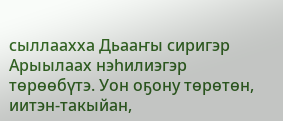сыллаахха Дьааҥы сиригэр Арыылаах нэһилиэгэр төрөөбүтэ. Уон оҕону төрөтөн, иитэн-такыйан,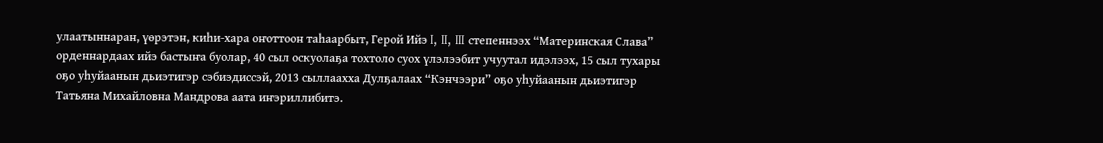улаатыннаран, үөрэтэн, киһи-хара оҥоттоон таһаарбыт, Герой Ийэ I, II, III степеннээх “Материнская Слава” орденнардаах ийэ бастыҥа буолар, 40 сыл оскуолаҕа тохтоло суох үлэлээбит учуутал идэлээх, 15 сыл тухары оҕо уһуйаанын дьиэтигэр сэбиэдиссэй, 2013 сыллаахха Дулҕалаах “Кэнчээри” оҕо уһуйаанын дьиэтигэр Татьяна Михайловна Мандрова аата иҥэриллибитэ.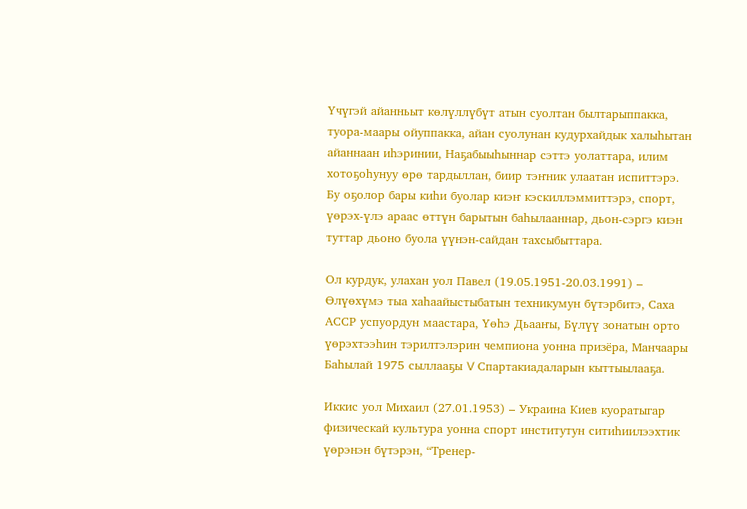Үчүгэй айанньыт көлүллүбүт атын суолтан былтарыппакка, туора-маары ойуппакка, айан суолунан кудурхайдык халыһытан айаннаан иһэринии, Наҕабыыһыннар сэттэ уолаттара, илим хотоҕоһунуу өрө тардыллан, биир тэҥник улаатан испиттэрэ. Бу оҕолор бары киһи буолар киэҥ кэскиллэммиттэрэ, спорт, үөрэх-үлэ араас өттүн барытын баһылааннар, дьон-сэргэ киэн туттар дьоно буола үүнэн-сайдан тахсыбыттара.

Ол курдук, улахан уол Павел (19.05.1951-20.03.1991) – Өлүөхүмэ тыа хаһаайыстыбатын техникумун бүтэрбитэ, Саха АССР успуордун маастара, Үөһэ Дьааҥы, Бүлүү зонатын орто үөрэхтээһин тэрилтэлэрин чемпиона уонна призёра, Манчаары Баһылай 1975 сыллааҕы V Спартакиадаларын кыттыылааҕа.

Иккис уол Михаил (27.01.1953) – Украина Киев куоратыгар физическай культура уонна спорт институтун ситиһиилээхтик үөрэнэн бүтэрэн, “Тренер-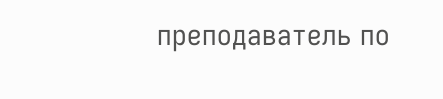преподаватель по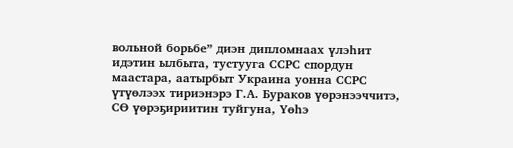вольной борьбе” диэн дипломнаах үлэһит идэтин ылбыта, тустууга ССРС спордун маастара, аатырбыт Украина уонна ССРС үтүөлээх тириэнэрэ Г.А. Бураков үөрэнээччитэ, СӨ үөрэҕириитин туйгуна, Үөһэ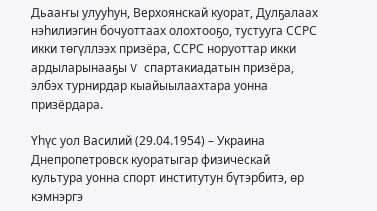Дьааҥы улууһун, Верхоянскай куорат, Дулҕалаах нэһилиэгин бочуоттаах олохтооҕо, тустууга ССРС икки төгүллээх призёра, ССРС норуоттар икки ардыларынааҕы V спартакиадатын призёра, элбэх турнирдар кыайыылаахтара уонна призёрдара.

Үһүс уол Василий (29.04.1954) – Украина Днепропетровск куоратыгар физическай культура уонна спорт институтун бүтэрбитэ, өр кэмнэргэ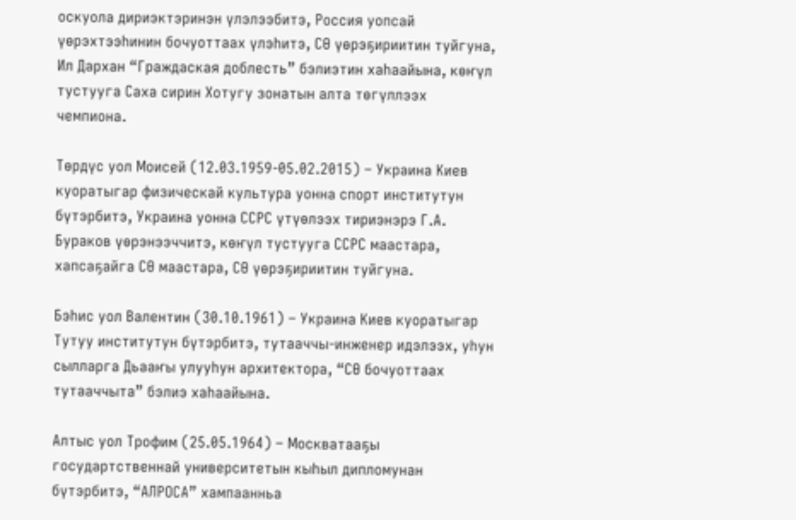оскуола дириэктэринэн үлэлээбитэ, Россия уопсай үөрэхтээһинин бочуоттаах үлэһитэ, СӨ үөрэҕириитин туйгуна, Ил Дархан “Граждаская доблесть” бэлиэтин хаһаайына, көҥүл тустууга Саха сирин Хотугу зонатын алта төгүллээх чемпиона.

Төрдүс уол Моисей (12.03.1959-05.02.2015) – Украина Киев куоратыгар физическай культура уонна спорт институтун бүтэрбитэ, Украина уонна ССРС үтүөлээх тириэнэрэ Г.А. Бураков үөрэнээччитэ, көҥүл тустууга ССРС маастара, хапсаҕайга СӨ маастара, СӨ үөрэҕириитин туйгуна.

Бэһис уол Валентин (30.10.1961) – Украина Киев куоратыгар Тутуу институтун бүтэрбитэ, тутааччы-инженер идэлээх, уһун сылларга Дьааҥы улууһун архитектора, “СӨ бочуоттаах тутааччыта” бэлиэ хаһаайына.

Алтыс уол Трофим (25.05.1964) – Москватааҕы государтственнай университетын кыһыл дипломунан бүтэрбитэ, “АЛРОСА” хампаанньа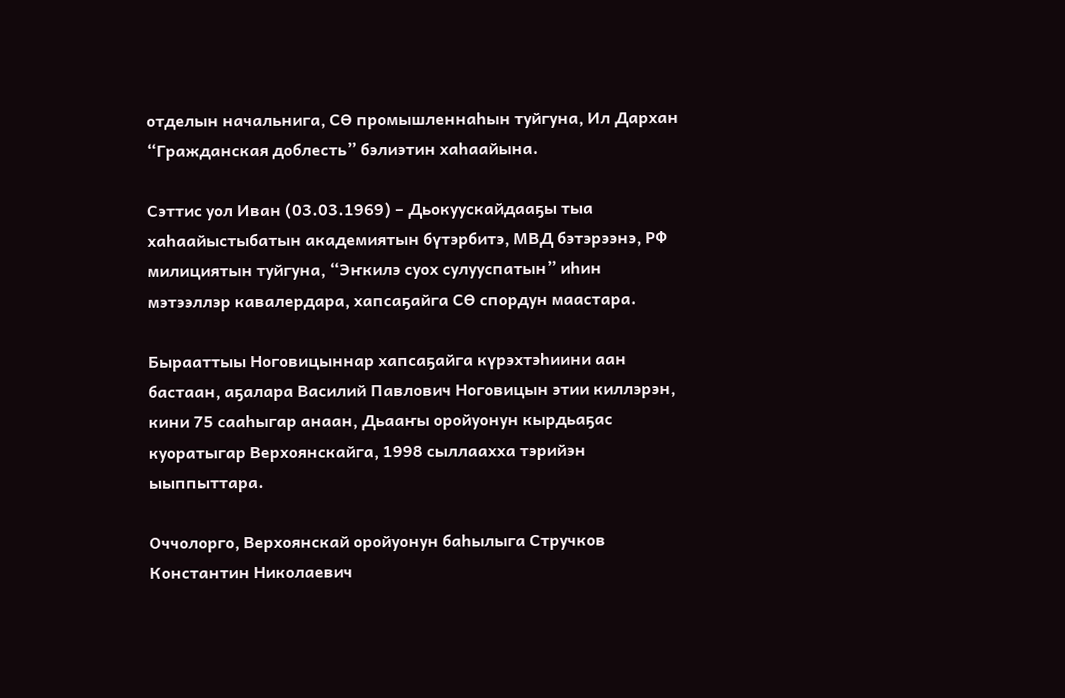отделын начальнига, СӨ промышленнаһын туйгуна, Ил Дархан “Гражданская доблесть” бэлиэтин хаһаайына.

Сэттис уол Иван (03.03.1969) – Дьокуускайдааҕы тыа хаһаайыстыбатын академиятын бүтэрбитэ, МВД бэтэрээнэ, РФ милициятын туйгуна, “Эҥкилэ суох сулууспатын” иһин мэтээллэр кавалердара, хапсаҕайга СӨ спордун маастара.

Бырааттыы Ноговицыннар хапсаҕайга күрэхтэһиини аан бастаан, аҕалара Василий Павлович Ноговицын этии киллэрэн, кини 75 сааһыгар анаан, Дьааҥы оройуонун кырдьаҕас куоратыгар Верхоянскайга, 1998 сыллаахха тэрийэн ыыппыттара.

Оччолорго, Верхоянскай оройуонун баһылыга Стручков Константин Николаевич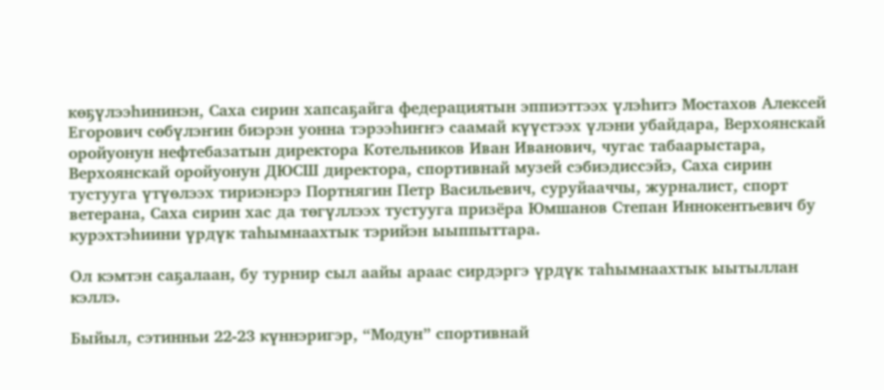көҕүлээһининэн, Саха сирин хапсаҕайга федерациятын эппиэттээх үлэһитэ Мостахов Алексей Егорович сөбүлэҥин биэрэн уонна тэрээһиҥҥэ саамай күүстээх үлэни убайдара, Верхоянскай оройуонун нефтебазатын директора Котельников Иван Иванович, чугас табаарыстара, Верхоянскай оройуонун ДЮСШ директора, спортивнай музей сэбиэдиссэйэ, Саха сирин тустууга үтүөлээх тириэнэрэ Портнягин Петр Васильевич, суруйааччы, журналист, спорт ветерана, Саха сирин хас да төгүллээх тустууга призёра Юмшанов Степан Иннокентьевич бу курэхтэһиини үрдүк таһымнаахтык тэрийэн ыыппыттара.

Ол кэмтэн саҕалаан, бу турнир сыл аайы араас сирдэргэ үрдүк таһымнаахтык ыытыллан кэллэ.

Быйыл, сэтинньи 22-23 күннэригэр, “Модун” спортивнай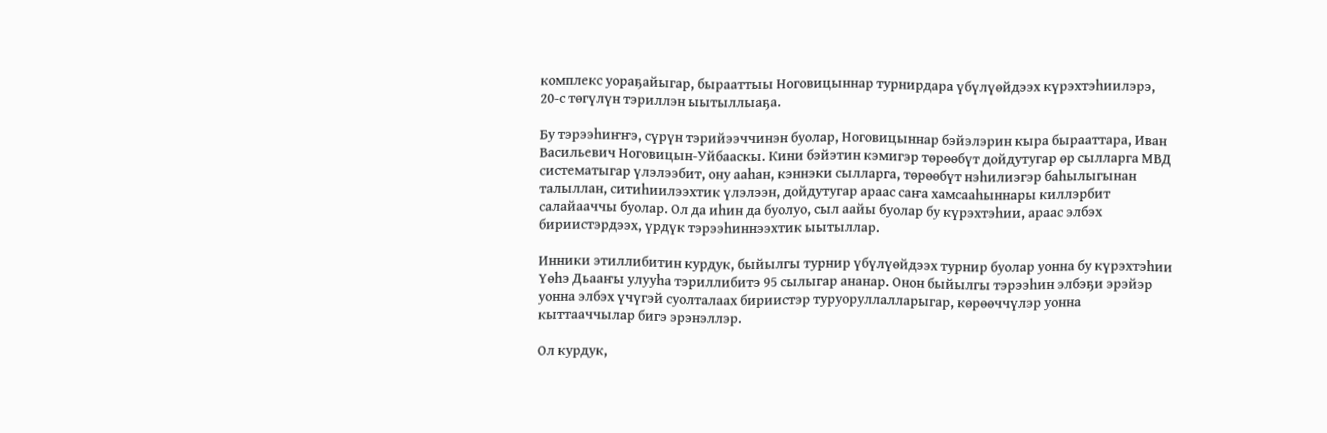комплекс уораҕайыгар, бырааттыы Ноговицыннар турнирдара үбүлүөйдээх күрэхтэһиилэрэ,  20-с төгүлүн тэриллэн ыытыллыаҕа.

Бу тэрээһиҥҥэ, сүрүн тэрийээччинэн буолар, Ноговицыннар бэйэлэрин кыра бырааттара, Иван Васильевич Ноговицын-Уйбааскы. Кини бэйэтин кэмигэр төрөөбүт дойдутугар өр сылларга МВД систематыгар үлэлээбит, ону ааһан, кэннэки сылларга, төрөөбүт нэһилиэгэр баһылыгынан талыллан, ситиһиилээхтик үлэлээн, дойдутугар араас саҥа хамсааһыннары киллэрбит салайааччы буолар. Ол да иһин да буолуо, сыл аайы буолар бу күрэхтэһии, араас элбэх бириистэрдээх, үрдүк тэрээһиннээхтик ыытыллар.

Инники этиллибитин курдук, быйылгы турнир үбүлүөйдээх турнир буолар уонна бу күрэхтэһии Үөһэ Дьааҥы улууһа тэриллибитэ 95 сылыгар ананар. Онон быйылгы тэрээһин элбэҕи эрэйэр уонна элбэх үчүгэй суолталаах бириистэр туруоруллалларыгар, көрөөччүлэр уонна кыттааччылар бигэ эрэнэллэр.

Ол курдук,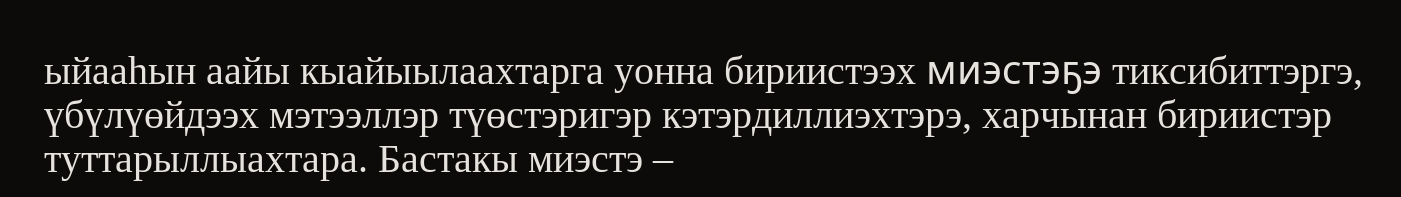ыйааһын аайы кыайыылаахтарга уонна бириистээх миэстэҕэ тиксибиттэргэ, үбүлүөйдээх мэтээллэр түөстэригэр кэтэрдиллиэхтэрэ, харчынан бириистэр туттарыллыахтара. Бастакы миэстэ –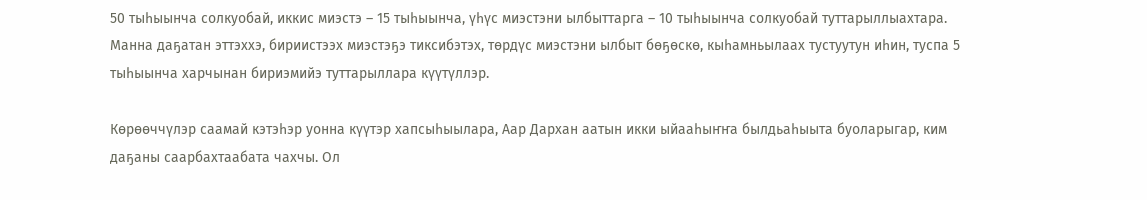50 тыһыынча солкуобай, иккис миэстэ – 15 тыһыынча, үһүс миэстэни ылбыттарга – 10 тыһыынча солкуобай туттарыллыахтара. Манна даҕатан эттэххэ, бириистээх миэстэҕэ тиксибэтэх, төрдүс миэстэни ылбыт бөҕөскө, кыһамньылаах тустуутун иһин, туспа 5 тыһыынча харчынан бириэмийэ туттарыллара күүтүллэр.

Көрөөччүлэр саамай кэтэһэр уонна күүтэр хапсыһыылара, Аар Дархан аатын икки ыйааһыҥҥа былдьаһыыта буоларыгар, ким даҕаны саарбахтаабата чахчы. Ол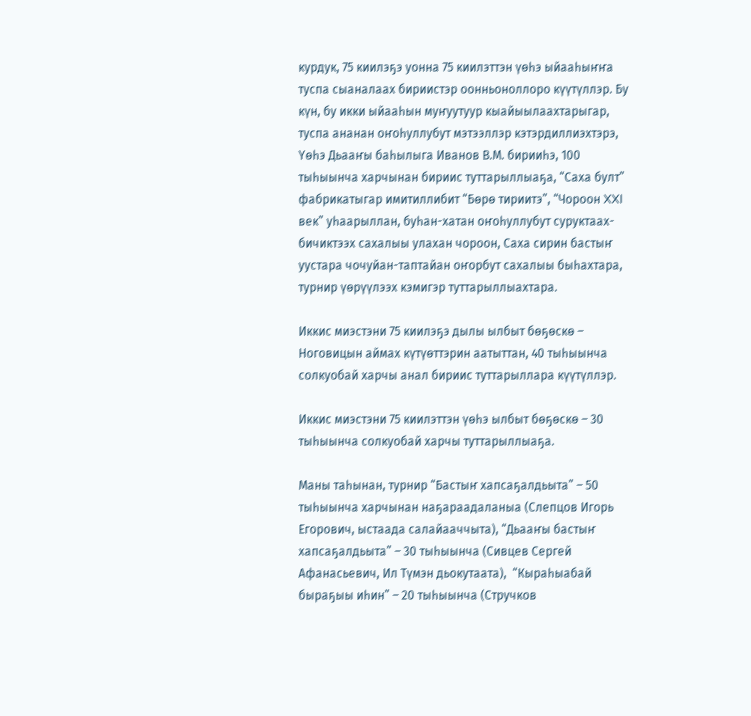курдук, 75 киилэҕэ уонна 75 киилэттэн үөһэ ыйааһыҥҥа туспа сыаналаах бириистэр оонньоноллоро күүтүллэр. Бу күн, бу икки ыйааһын муҥуутуур кыайыылаахтарыгар, туспа ананан оҥоһуллубут мэтээллэр кэтэрдиллиэхтэрэ, Үөһэ Дьааҥы баһылыга Иванов В.М. бирииһэ, 100 тыһыынча харчынан бириис туттарыллыаҕа, “Саха булт” фабрикатыгар имитиллибит “Бөрө тириитэ”, “Чороон XXI век” уһаарыллан, буһан-хатан оҥоһуллубут суруктаах-бичиктээх сахалыы улахан чороон, Саха сирин бастыҥ уустара чочуйан-таптайан оҥорбут сахалыы быһахтара, турнир үөрүүлээх кэмигэр туттарыллыахтара.

Иккис миэстэни 75 киилэҕэ дылы ылбыт бөҕөскө – Ноговицын аймах күтүөттэрин аатыттан, 40 тыһыынча солкуобай харчы анал бириис туттарыллара күүтүллэр.

Иккис миэстэни 75 киилэттэн үөһэ ылбыт бөҕөскө – 30 тыһыынча солкуобай харчы туттарыллыаҕа.

Маны таһынан, турнир “Бастыҥ хапсаҕалдьыта” – 50 тыһыынча харчынан наҕараадаланыа (Слепцов Игорь Егорович, ыстаада салайааччыта), “Дьааҥы бастыҥ хапсаҕалдьыта” – 30 тыһыынча (Сивцев Сергей Афанасьевич, Ил Түмэн дьокутаата),  “Кыраһыабай быраҕыы иһин” – 20 тыһыынча (Стручков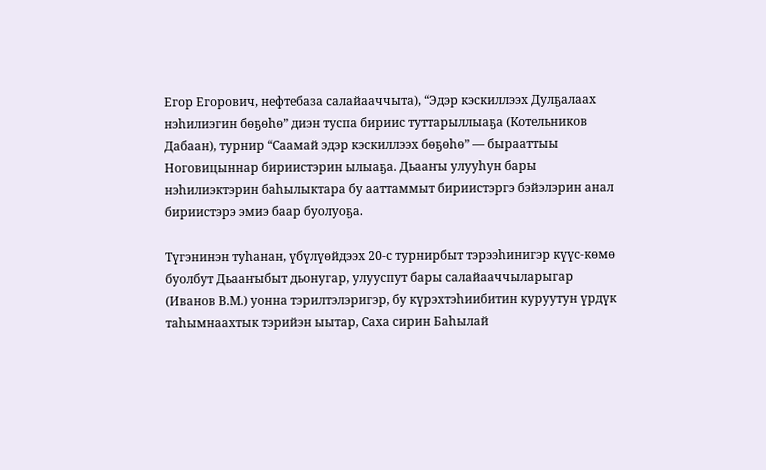Егор Егорович, нефтебаза салайааччыта), “Эдэр кэскиллээх Дулҕалаах нэһилиэгин бөҕөһө” диэн туспа бириис туттарыллыаҕа (Котельников Дабаан), турнир “Саамай эдэр кэскиллээх бөҕөһө” — бырааттыы Ноговицыннар бириистэрин ылыаҕа. Дьааҥы улууһун бары нэһилиэктэрин баһылыктара бу ааттаммыт бириистэргэ бэйэлэрин анал бириистэрэ эмиэ баар буолуоҕа.

Түгэнинэн туһанан, үбүлүөйдээх 20-с турнирбыт тэрээһинигэр күүс-көмө буолбут Дьааҥыбыт дьонугар, улууспут бары салайааччыларыгар (Иванов В.М.) уонна тэрилтэлэригэр, бу күрэхтэһиибитин куруутун үрдүк таһымнаахтык тэрийэн ыытар, Саха сирин Баһылай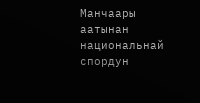Манчаары аатынан национальнай спордун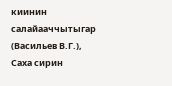киинин салайааччытыгар (Васильев В.Г.), Саха сирин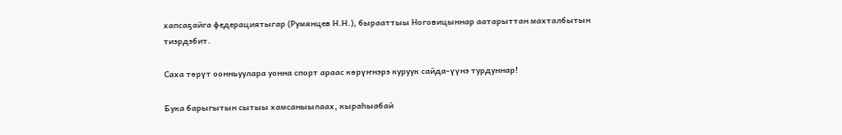хапсаҕайга федерациятыгар (Румянцев Н.Н.), бырааттыы Ноговицыннар аатарыттан махталбытын тиэрдэбит.

Саха төрүт оонньуулара уонна спорт араас көрүҥнэрэ куруук сайда-үүнэ турдуннар!

Бука барыгытын сытыы хамсаныылаах, кыраһыабай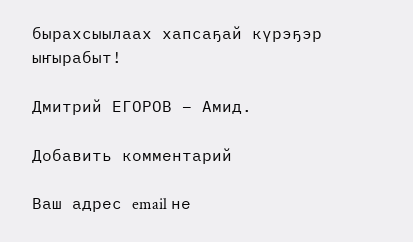бырахсыылаах хапсаҕай күрэҕэр ыҥырабыт!

Дмитрий ЕГОРОВ – Амид.

Добавить комментарий

Ваш адрес email не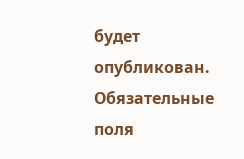будет опубликован. Обязательные поля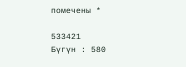помечены *

533421
Бүгүн : 580